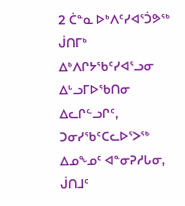2 ᑖᓐᓇ ᐅᒃᐱᑦᓯᐊᕐᑑᕗᖅ ᒎᑎᒥᒃ ᐃᒃᐱᒋᔭᖃᑦᓯᐊᕐᓗᓂ ᐃᒡᓗᒥᐅᖃᑎᓂ ᐃᓚᒋᓪᓗᒋᑦ, ᑐᓂᓯᖃᑦᑕᓚᐅᕐᐳᖅ ᐃᓄᖕᓄᑦ ᐊᓐᓂᕈᓱᒐᓂ, ᒎᑎᒧᑦ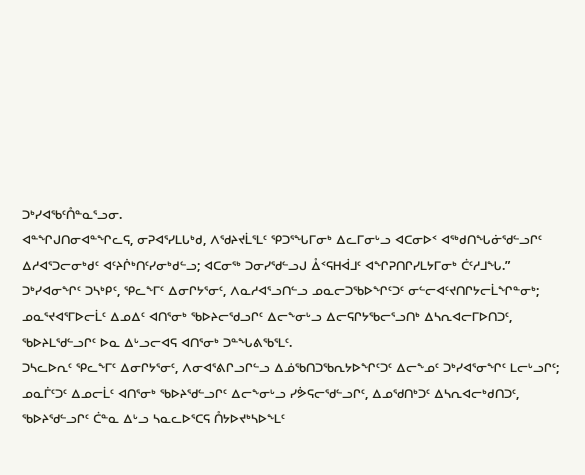ᑐᒃᓯᐊᖃᑦᑍᓐᓇᕐᓗᓂ.
ᐊᓐᖏᒍᑎᓂᐊᓐᖏᓚᕋ, ᓂᕈᐊᕐᓯᒪᒐᒃᑯ, ᐱᖁᔨᔪᒫᕐᒪᑦ ᕿᑐᕐᖓᒥᓂᒃ ᐃᓚᒥᓂᒡᓗ ᐊᑕᓂᐅᑉ ᐊᖅᑯᑎᖓᓃᖁᓪᓗᒋᑦ ᐃᓱᐊᕐᑐᓕᓂᒃᑯᑦ ᐊᑦᔨᒌᒃᑎᑦᓯᓂᒃᑯᓪᓗ; ᐊᑕᓂᖅ ᑐᓂᓯᖁᓪᓗᒍ ᐂᑉᕋᕼᐋᒧᑦ ᐊᖏᕈᑎᒋᓯᒪᔭᒥᓂᒃ ᑖᑦᓱᒧᖓ.”
ᑐᒃᓯᐊᓂᖏᑦ ᑐᓴᒃᑭᑦ, ᕿᓚᖕᒥᑦ ᐃᓂᒋᔭᕐᓂᑦ, ᐱᓇᓱᐊᕐᓗᑎᓪᓗ ᓄᓇᓕᑐᖃᐅᖏᑦᑐᑦ ᓂᓪᓕᐊᑦᔪᑎᒋᔭᓕᒫᖏᓐᓂᒃ; ᓄᓇᕐᔪᐊᕐᒥᐅᓕᒫᑦ ᐃᓄᐃᑦ ᐊᑎᕐᓂᒃ ᖃᐅᔨᓕᖁᓗᒋᑦ ᐃᓕᖕᓂᒡᓗ ᐃᓕᕋᒋᔭᖃᓕᕐᓗᑎᒃ ᐃᓴᕆᐊᓕᒥᐅᑎᑐᑦ, ᖃᐅᔨᒪᖁᓪᓗᒋᑦ ᐅᓇ ᐃᒡᓗᓕᐊᕋ ᐊᑎᕐᓂᒃ ᑐᓐᖓᕕᖃᕐᒪᑦ.
ᑐᓴᓚᐅᕆᑦ ᕿᓚᖕᒥᑦ ᐃᓂᒋᔭᕐᓂᑦ, ᐱᓂᐊᕐᕕᒋᓗᒋᓪᓗ ᐃᓅᖃᑎᑐᖃᕆᔭᐅᖏᑦᑐᑦ ᐃᓕᖕᓄᑦ ᑐᒃᓯᐊᕐᓂᖏᑦ ᒪᓕᒡᓗᒋᑦ; ᓄᓇᒦᑦᑐᑦ ᐃᓄᓕᒫᑦ ᐊᑎᕐᓂᒃ ᖃᐅᔨᖁᓪᓗᒋᑦ ᐃᓕᖕᓂᒡᓗ ᓯᕘᕋᓕᖁᓪᓗᒋᑦ, ᐃᓄᖁᑎᒃᑐᑦ ᐃᓴᕆᐊᓕᒃᑯᑎᑐᑦ, ᖃᐅᔨᖁᓪᓗᒋᑦ ᑖᓐᓇ ᐃᒡᓗ ᓴᓇᓚᐅᕐᑕᕋ ᑍᔭᐅᔪᒃᓴᐅᖕᒪᑦ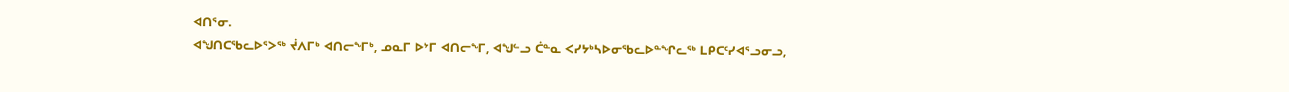ᐊᑎᕐᓂ.
ᐊᖑᑎᑕᖃᓚᐅᕐᐳᖅ ᔫᐱᒥᒃ ᐊᑎᓕᖕᒥᒃ, ᓄᓇᒥ ᐅᔾᒥ ᐊᑎᓕᖕᒥ, ᐊᖑᓪᓗ ᑖᓐᓇ ᐸᓯᔭᒃᓴᐅᓂᖃᓚᐅᓐᖏᓚᖅ ᒪᑭᑕᑦᓯᐊᕐᓗᓂᓗ,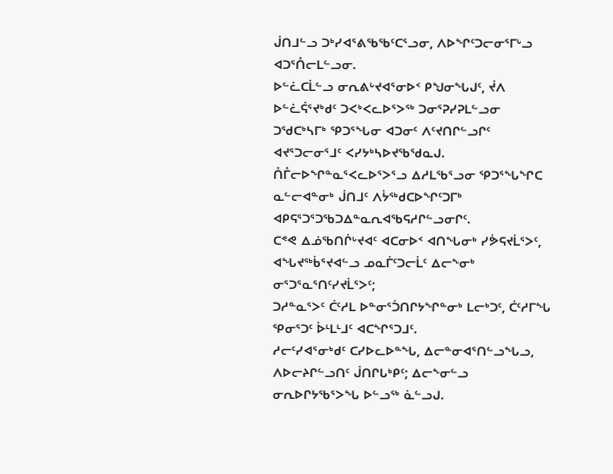ᒎᑎᒧᓪᓗ ᑐᒃᓯᐊᕐᕕᖃᖃᑦᑕᕐᓗᓂ, ᐱᐅᖏᑦᑐᓕᓂᕐᒥᒡᓗ ᐊᑐᕐᑍᓕᒪᓪᓗᓂ.
ᐅᓪᓛᑕᒫᓪᓗ ᓂᕆᕕᒡᔪᐊᕐᓂᐅᑉ ᑭᖑᓂᖓᒍᑦ, ᔫᐱ ᐅᓪᓛᕌᕐᔪᒃᑯᑦ ᑐᐸᒃᐸᓚᐅᕐᐳᖅ ᑐᓂᕐᕈᓯᕈᒪᓪᓗᓂ ᑐᖁᑕᒃᓴᒥᒃ ᕿᑐᕐᖓᓂ ᐊᑐᓂᑦ ᐱᑦᔪᑎᒋᓪᓗᒋᑦ ᐊᔪᕐᑐᓕᓂᕐᒧᑦ ᐸᓯᔭᒃᓴᐅᔪᖃᖁᓇᒍ. ᑍᒤᓕᐅᖏᓐᓇᕐᐸᓚᐅᕐᐳᕐᓗ ᐃᓱᒪᖃᕐᓗᓂ ᕿᑐᕐᖓᖏᑕ ᓇᓪᓕᐊᓐᓂᒃ ᒎᑎᒧᑦ ᐱᔮᖅᑯᑕᐅᖏᑦᑐᒥᒃ ᐊᑭᕋᕐᑐᕐᑐᖃᑐᐃᓐᓇᕆᐊᖃᕋᓱᒋᓪᓗᓂᒋᑦ.
ᑕᕝᕙ ᐃᓅᖃᑎᒌᒡᔪᐊᑦ ᐊᑕᓂᐅᑉ ᐊᑎᖓᓂᒃ ᓯᕘᕋᔪᒫᕐᐳᑦ, ᐊᖓᔪᖅᑳᕐᔪᐊᓪᓗ ᓄᓇᒦᑦᑐᓕᒫᑦ ᐃᓕᖕᓂᒃ ᓂᕐᑐᕐᓇᕐᑎᑦᓯᔪᒫᕐᐳᑦ;
ᑐᓱᓐᓇᕐᐳᑦ ᑖᑦᓱᒪ ᐅᓐᓂᕐᑑᑎᒋᔭᖏᓐᓂᒃ ᒪᓕᒃᑐᑦ, ᑖᑦᓱᒥᖓ ᕿᓂᕐᑐᑦ ᐆᒻᒪᒻᒧᑦ ᐊᑕᖏᕐᑐᒧᑦ.
ᓱᓕᑦᓯᐊᕐᓂᒃᑯᑦ ᑕᓯᐅᓚᐅᓐᖓ, ᐃᓕᓐᓂᐊᕐᑎᓪᓗᖓᓗ, ᐱᐅᓕᔨᒋᓪᓗᑎᑦ ᒎᑎᒋᒐᒃᑭᑦ; ᐃᓕᖕᓂᓪᓗ ᓂᕆᐅᒋᔭᖃᕐᐳᖓ ᐅᓪᓗᖅ ᓈᓪᓗᒍ.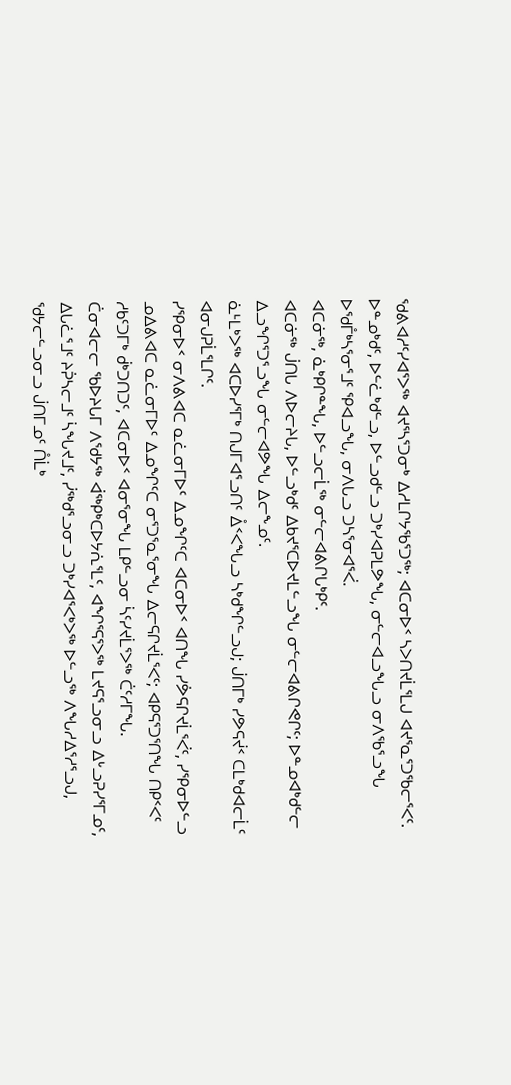ᖁᕕᐊᓱᑦᓯᐊᕐᐳᖅ ᐊᔪᕐᓴᕐᑐᓂᒃ ᐃᓱᒪᒋᔭᖃᕐᑐᖅ; ᐊᑕᓂᐅᑉ ᓴᐳᑎᔪᒫᕐᒪᒍ ᐊᔪᕐᓇᕐᑐᖃᓕᕐᐸᑦ.
ᐅᓐᓄᒃᑯᑦ, ᐅᓪᓛᒃᑯᓪᓗ, ᐅᓪᓗᑯᓪᓗ ᑐᒃᓯᐊᕈᒪᕗᖓ, ᓂᓪᓕᐊᓗᖓᓗ ᓂᐱᖃᕐᓗᖓ ᐅᖁᒤᒃᓴᕐᓂᕐᒧᑦ ᕿᐊᓗᖓ, ᓂᐱᒐᓗ ᑐᓴᕐᓂᐊᕐᐹ.
ᐊᑕᓃᖅ, ᓈᒃᑭᒋᓐᖓ, ᐅᓪᓗᓕᒫᖅ ᓂᓪᓕᐊᕕᒋᒐᒃᑭᑦ.
ᐊᑕᓃᖅ ᒎᑎᒐ ᐱᐅᓕᔨᒐ, ᐅᓪᓗᒃᑯᑦ ᐃᑲᔪᕐᑕᐅᔪᒪᓪᓗᖓ ᓂᓪᓕᐊᕕᒋᕙᒋᑦ; ᐅᓐᓄᐊᒃᑯᓪᓕ ᐃᓗᖏᕐᑐᕐᓗᖓ ᓂᓪᓕᐊᕗᖓ ᐃᓕᖕᓄᑦ.
ᓈᒻᒪᒃᐳᖅ ᐊᑕᐅᓯᕐᒥᒃ ᑎᒍᒥᐊᕐᓗᑎᑦ ᐂᑉᐸᖓᓗ ᓴᒃᑯᖏᓪᓗᒍ; ᒎᑎᒥᒃ ᓯᕗᕋᔫᑉ ᑕᒪᒃᑯᐊᓕᒫᑦ ᐊᓂᒍᕈᒫᕐᒪᒋᑦ.
ᓯᕿᓂᐅᑉ ᓂᐱᕕᐊᑕ ᓇᓛᓂᒥᐅᑦ ᐃᓄᖏᑦᑕ ᐊᑕᓂᐅᑉ ᐊᑎᖓ ᓯᕘᕋᒋᔪᒫᕐᐹᑦ, ᓯᕿᓂᐅᓪᓗ ᓄᐃᕕᐊᑕ ᓇᓛᓂᒥᐅᑦ ᐃᓄᖏᑦᑕ ᓂᕐᑐᕐᓇᕐᓂᖓ ᐃᓕᕋᒋᔪᒫᕐᐸᑦ; ᐊᑭᕋᕐᑐᕐᑎᖓ ᑎᑭᑉᐸᑦ ᓱᑲᑦᑐᒥᒃ ᑰᒃᑐᑎᑐᑦ, ᐊᑕᓂᐅᑉ ᐊᓂᕐᓂᖓ ᒪᑭᓪᓗᓂ ᓵᑦᓯᔪᒫᕐᐳᖅ ᑖᑦᓱᒥᖓ.
ᑖᓂᐊᓕᓕ ᖃᐅᔨᒐᒥ ᐱᖁᔭᖅ ᐋᖅᑭᒃᑕᐅᔭᕇᕐᒪᑦ, ᐊᖏᕐᕋᕐᐳᖅ ᒪᔪᕋᕐᓗᓂᓗ ᐃᒡᓗᕈᓯᕐᒥᓄᑦ, ᐃᒐᓛᕐᒧᑦ ᔨᕉᓴᓕᒧᑦ ᓵᖓᔪᒧᑦ, ᓰᖅᑯᕐᓗᓂᓗ ᑐᒃᓯᐊᕐᐸᒃᐳᖅ ᐅᓪᓗᖅ ᐱᖓᓱᐃᕐᓱᕐᓗᒍ, ᖁᔭᓕᓪᓗᓂᓗ ᒎᑎᒥᓄᑦ ᑍᒫᒃ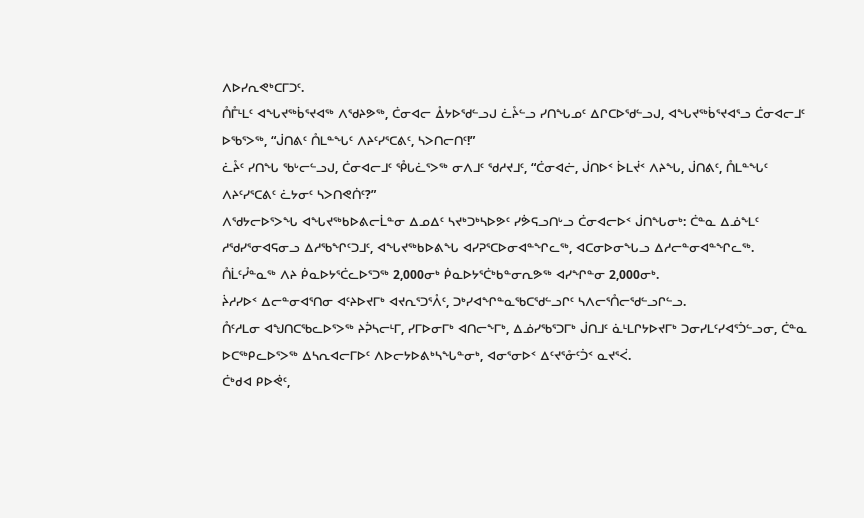ᐱᐅᓯᕆᕙᒃᑕᒥᑐᑦ.
ᑍᒤᒻᒪᑦ ᐊᖓᔪᖅᑳᕐᔪᐊᖅ ᐱᖁᔨᕗᖅ, ᑖᓂᐊᓕ ᐂᔭᐅᖁᓪᓗᒍ ᓛᔧᓪᓗ ᓯᑎᖓᓄᑦ ᐃᒋᑕᐅᖁᓪᓗᒍ, ᐊᖓᔪᖅᑳᕐᔪᐊᕐᓗ ᑖᓂᐊᓕᒧᑦ ᐅᖃᕐᐳᖅ, “ᒎᑎᕕᑦ ᑍᒪᓐᖓᑦ ᐱᔨᑦᓯᕐᑕᕕᑦ, ᓴᐳᑎᓕᑎᑦ!”
ᓛᔧᑦ ᓯᑎᖓ ᖃᒡᓕᓪᓗᒍ, ᑖᓂᐊᓕᒧᑦ ᕾᒐᓛᕐᐳᖅ ᓂᐱᒧᑦ ᖁᓱᔪᒧᑦ, “ᑖᓂᐊᓖ, ᒎᑎᐅᑉ ᐆᒪᔫᑉ ᐱᔨᖓ, ᒎᑎᕕᑦ, ᑍᒪᓐᖓᑦ ᐱᔨᑦᓯᕐᑕᕕᑦ ᓛᔭᓂᑦ ᓴᐳᑎᕙᑏᑦ?”
ᐱᖁᔭᓕᐅᕐᐳᖓ ᐊᖓᔪᖅᑲᐅᕕᓕᒫᓐᓂ ᐃᓄᐃᑦ ᓴᔪᒃᑐᒃᓴᐅᕗᑦ ᓯᕘᕋᓗᑎᒡᓗ ᑖᓂᐊᓕᐅᑉ ᒎᑎᖓᓂᒃ: ᑖᓐᓇ ᐃᓅᖕᒪᑦ ᓱᖁᓯᕐᓂᐊᕋᓂᓗ ᐃᓱᖃᖏᑦᑐᒧᑦ, ᐊᖓᔪᖅᑲᐅᕕᖓ ᐊᓯᕈᕐᑕᐅᓂᐊᓐᖏᓚᖅ, ᐊᑕᓂᐅᓂᖓᓗ ᐃᓱᓕᓐᓂᐊᓐᖏᓚᖅ.
ᑍᒫᑦᓮᓐᓇᖅ ᐱᔨ ᑮᓇᐅᔭᕐᑖᓚᐅᕐᑐᖅ 2,000ᓂᒃ ᑮᓇᐅᔭᕐᑖᒃᑲᓐᓂᕆᕗᖅ ᐊᓯᖏᓐᓂ 2,000ᓂᒃ.
ᔩᓱᓯᐅᑉ ᐃᓕᓐᓂᐊᕐᑎᓂ ᐊᑦᔨᐅᔪᒥᒃ ᐊᔪᕆᕐᑐᕐᐰᑦ, ᑐᒃᓯᐊᖏᓐᓇᖃᑕᖁᓪᓗᒋᑦ ᓴᐱᓕᕐᑍᓕᖁᓪᓗᒋᓪᓗ.
ᑍᑦᓱᒪᓂ ᐊᖑᑎᑕᖃᓚᐅᕐᐳᖅ ᔨᕉᓴᓕᒻᒥ, ᓯᒥᐅᓂᒥᒃ ᐊᑎᓕᖕᒥᒃ, ᐃᓅᓯᖃᕐᑐᒥᒃ ᒎᑎᒧᑦ ᓈᒻᒪᒋᔭᐅᔪᒥᒃ ᑐᓂᓯᒪᑦᓯᐊᕐᑑᓪᓗᓂ, ᑖᓐᓇ ᐅᑕᖅᑭᓚᐅᕐᐳᖅ ᐃᓴᕆᐊᓕᒥᐅᑦ ᐱᐅᓕᔭᐅᕕᒃᓴᖓᓐᓂᒃ, ᐊᓂᕐᓂᐅᑉ ᐃᑦᔪᕐᓁᑦᑑᑉ ᓇᔪᕐᐹ.
ᑖᒃᑯᐊ ᑭᐅᕚᑦ,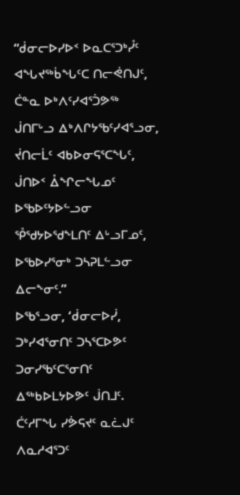“ᑰᓂᓕᐅᓯᐅᑉ ᐅᓇᑕᕐᑐᒃᓮᑦ ᐊᖓᔪᖅᑳᖓᑦᑕ ᑎᓕᕚᑎᒍᑦ, ᑖᓐᓇ ᐅᒃᐱᑦᓯᐊᕐᑑᕗᖅ ᒎᑎᒥᒡᓗ ᐃᒃᐱᒋᔭᖃᑦᓯᐊᕐᓗᓂ, ᔫᑎᓕᒫᑦ ᐊᑲᐅᓂᕋᕐᑕᖓᑦ, ᒎᑎᐅᑉ ᐂᖏᓕᖓᓄᑦ ᐅᖃᐅᑦᔭᐅᓪᓗᓂ ᕾᖁᔭᐅᖁᖕᒪᑎᑦ ᐃᒡᓗᒥᓄᑦ, ᐅᖃᐅᓯᕐᓂᒃ ᑐᓴᕈᒪᓪᓗᓂ ᐃᓕᖕᓂᑦ.”
ᐅᖃᕐᓗᓂ, ‘ᑰᓂᓕᐅᓰ, ᑐᒃᓯᐊᕐᓂᑎᑦ ᑐᓴᕐᑕᐅᕗᑦ ᑐᓂᓯᖃᑦᑕᕐᓂᑎᑦ ᐃᖅᑲᐅᒪᔭᐅᕗᑦ ᒎᑎᒧᑦ.
ᑖᑦᓱᒥᖓ ᓯᕘᕋᔪᑦ ᓇᓛᒍᑦ ᐱᓇᓱᐊᕐᑐᑦ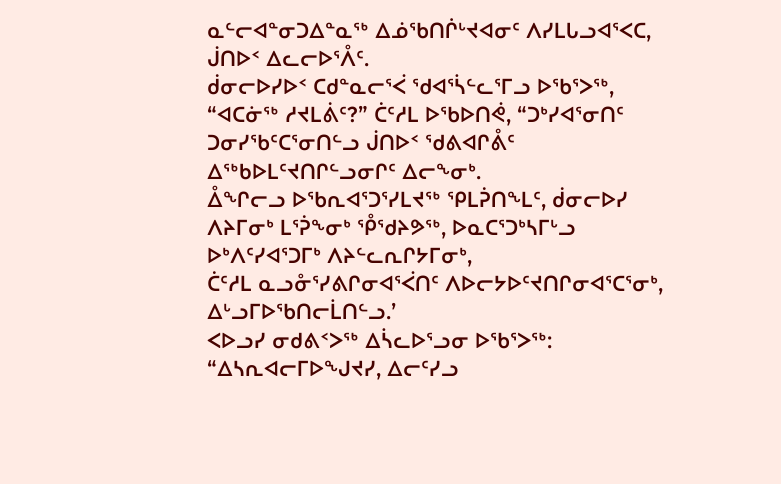ᓇᓪᓕᐊᓐᓂᑐᐃᓐᓇᖅ ᐃᓅᖃᑎᒌᒡᔪᐊᓂᑦ ᐱᓯᒪᒐᓗᐊᕐᐸᑕ, ᒎᑎᐅᑉ ᐃᓚᓕᐅᕐᐰᑦ.
ᑰᓂᓕᐅᓯᐅᑉ ᑕᑯᓐᓇᓕᕐᐹ ᖁᐊᕐᓵᓪᓚᕐᒥᓗ ᐅᖃᕐᐳᖅ, “ᐊᑕᓃᖅ ᓱᔪᒪᕖᑦ?” ᑖᑦᓱᒪ ᐅᖃᐅᑎᕚ, “ᑐᒃᓯᐊᕐᓂᑎᑦ ᑐᓂᓯᖃᑦᑕᕐᓂᑎᓪᓗ ᒎᑎᐅᑉ ᖁᕕᐊᒋᕔᑦ ᐃᖅᑲᐅᒪᑦᔪᑎᒋᓪᓗᓂᒋᑦ ᐃᓕᖕᓂᒃ.
ᐂᖏᓕᓗ ᐅᖃᕆᐊᕐᑐᕐᓯᒪᔪᖅ ᕿᒪᕉᑎᖕᒪᑦ, ᑰᓂᓕᐅᓯ ᐱᔨᒥᓂᒃ ᒪᕐᕉᖕᓂᒃ ᕾᖁᔨᕗᖅ, ᐅᓇᑕᕐᑐᒃᓴᒥᒡᓗ ᐅᒃᐱᑦᓯᐊᕐᑐᒥᒃ ᐱᔨᓪᓚᕆᒋᔭᒥᓂᒃ,
ᑖᑦᓱᒪ ᓇᓗᓁᕐᓯᕕᒋᓂᐊᕐᐹᑎᑦ ᐱᐅᓕᔭᐅᑦᔪᑎᒋᓂᐊᕐᑕᕐᓂᒃ, ᐃᒡᓗᒥᐅᖃᑎᓕᒫᑎᓪᓗ.’
ᐸᐅᓗᓯ ᓂᑯᕕᑉᐳᖅ ᐃᓵᓚᐅᕐᓗᓂ ᐅᖃᕐᐳᖅ: “ᐃᓴᕆᐊᓕᒥᐅᖑᔪᓯ, ᐃᓕᑦᓯᓗ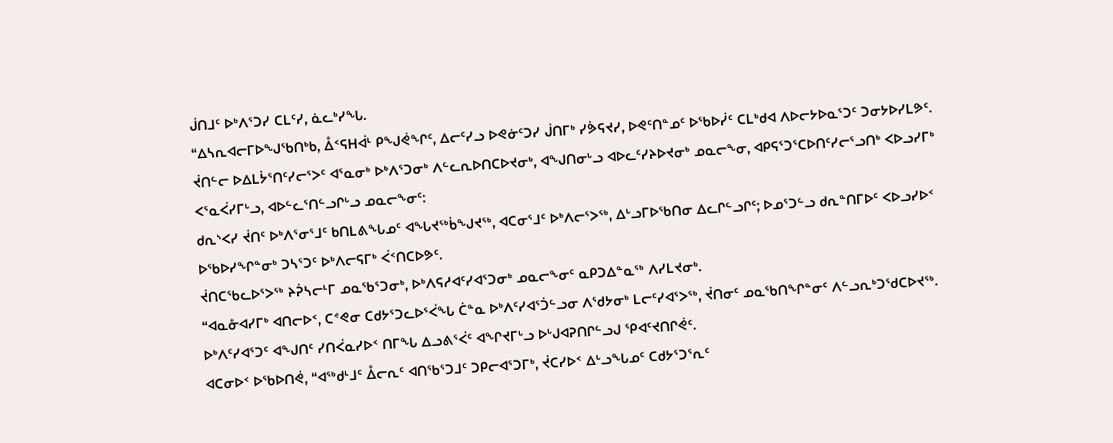ᒎᑎᒧᑦ ᐅᒃᐱᕐᑐᓯ ᑕᒪᑦᓯ, ᓈᓚᒃᓯᖓ.
“ᐃᓴᕆᐊᓕᒥᐅᖑᖃᑎᒃᑲ, ᐂᑉᕋᕼᐋᒻ ᑭᖑᕚᖏᑦ, ᐃᓕᑦᓯᓗ ᐅᕙᓃᑦᑐᓯ ᒎᑎᒥᒃ ᓯᕘᕋᔪᓯ, ᐅᕙᑦᑎᓐᓄᑦ ᐅᖃᐅᓰᑦ ᑕᒪᒃᑯᐊ ᐱᐅᓕᔭᐅᓇᕐᑐᑦ ᑐᓂᔭᐅᓯᒪᕗᑦ.
ᔫᑎᓪᓕ ᐅᐃᒪᔮᕐᑎᑦᓯᓕᕐᐳᑦ ᐊᕐᓇᓂᒃ ᐅᒃᐱᕐᑐᓂᒃ ᐱᓪᓚᕆᐅᑎᑕᐅᔪᓂᒃ, ᐊᖑᑎᓂᒡᓗ ᐊᐅᓚᑦᓯᔨᐅᔪᓂᒃ ᓄᓇᓕᖕᓂ, ᐊᑭᕋᕐᑐᕐᑕᐅᑎᑦᓯᓕᕐᓗᑎᒃ ᐸᐅᓗᓯᒥᒃ ᐸᕐᓇᐹᓯᒥᒡᓗ, ᐊᐅᓪᓚᕐᑎᓪᓗᒋᒡᓗ ᓄᓇᓕᖕᓂᑦ:
ᑯᕆᔅᐸᓯ ᔫᑎᑦ ᐅᒃᐱᕐᓂᕐᒧᑦ ᑲᑎᒪᕕᖓᓄᑦ ᐊᖓᔪᖅᑳᖑᔪᖅ, ᐊᑕᓂᕐᒧᑦ ᐅᒃᐱᓕᕐᐳᖅ, ᐃᒡᓗᒥᐅᖃᑎᓂ ᐃᓚᒋᓪᓗᒋᑦ; ᐅᓄᕐᑐᓪᓗ ᑯᕆᓐᑎᒥᐅᑦ ᐸᐅᓗᓯᐅᑉ ᐅᖃᐅᓯᖏᓐᓂᒃ ᑐᓴᕐᑐᑦ ᐅᒃᐱᓕᕋᒥᒃ ᐹᑉᑎᑕᐅᕗᑦ.
ᔫᑎᑕᖃᓚᐅᕐᐳᖅ ᔨᕉᓴᓕᒻᒥ ᓄᓇᖃᕐᑐᓂᒃ, ᐅᒃᐱᕋᓱᐊᑦᓯᐊᕐᑐᓂᒃ ᓄᓇᓕᖕᓂᑦ ᓇᑭᑐᐃᓐᓇᖅ ᐱᓯᒪᔪᓂᒃ.
“ᐊᓇᓁᐊᓯᒥᒃ ᐊᑎᓕᐅᑉ, ᑕᕝᕙᓂ ᑕᑯᔭᕐᑐᓚᐅᕐᐹᖓ ᑖᓐᓇ ᐅᒃᐱᑦᓯᐊᕐᑑᓪᓗᓂ ᐱᖁᔭᓂᒃ ᒪᓕᑦᓯᐊᕐᐳᖅ, ᔫᑎᓂᑦ ᓄᓇᖃᑎᖏᓐᓂᑦ ᐱᓪᓗᕆᒃᑐᖁᑕᐅᔪᖅ.
ᐅᒃᐱᑦᓯᐊᕐᑐᑦ ᐊᖑᑎᑦ ᓯᑎᐹᓇᓯᐅᑉ ᑎᒥᖓ ᐃᓗᕕᕐᐹᑦ ᐊᖏᔪᒥᒡᓗ ᐅᒡᒍᐊᕈᑎᒋᓪᓗᒍ ᕿᐊᑦᔪᑎᒋᕚᑦ.
ᐊᑕᓂᐅᑉ ᐅᖃᐅᑎᕚ, “ᐊᖅᑯᒻᒧᑦ ᐂᓕᕆᑦ ᐊᑎᖃᕐᑐᒧᑦ ᑐᑭᓕᐊᕐᑐᒥᒃ, ᔫᑕᓯᐅᑉ ᐃᒡᓗᖓᓄᑦ ᑕᑯᔭᕐᑐᕐᕆᑦ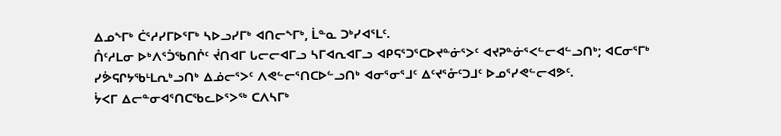ᐃᓄᖕᒥᒃ ᑖᕐᓱᓯᒥᐅᕐᒥᒃ ᓴᐅᓗᓯᒥᒃ ᐊᑎᓕᖕᒥᒃ, ᒫᓐᓇ ᑐᒃᓯᐊᕐᒪᑦ.
ᑍᑦᓱᒪᓂ ᐅᒃᐱᕐᑑᖃᑎᒌᑦ ᔫᑎᐊᒥ ᒐᓕᓕᐊᒥᓗ ᓴᒥᐊᕆᐊᒥᓗ ᐊᑭᕋᕐᑐᕐᑕᐅᔪᓐᓃᕐᐳᑦ ᐊᔪᕈᓐᓃᕐᐸᓪᓕᐊᓪᓗᑎᒃ; ᐊᑕᓂᕐᒥᒃ ᓯᕘᕋᒋᔭᖃᒻᒪᕆᒃᓗᑎᒃ ᐃᓅᓕᕐᐳᑦ ᐱᕙᓪᓕᕐᑎᑕᐅᓪᓗᑎᒃ ᐊᓂᕐᓂᕐᒧᑦ ᐃᑦᔪᕐᓁᑦᑐᒧᑦ ᐅᓄᕐᓯᕙᓪᓕᐊᕗᑦ.
ᔮᐸᒥ ᐃᓕᓐᓂᐊᕐᑎᑕᖃᓚᐅᕐᐳᖅ ᑕᐱᓴᒥᒃ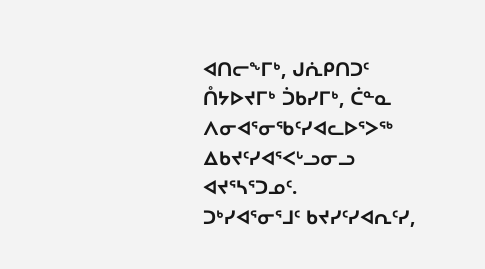ᐊᑎᓕᖕᒥᒃ, ᒍᕇᑭᑎᑐᑦ ᑍᔭᐅᔪᒥᒃ ᑑᑲᓯᒥᒃ, ᑖᓐᓇ ᐱᓂᐊᕐᓂᖃᑦᓯᐊᓚᐅᕐᐳᖅ ᐃᑲᔪᑦᓯᐊᕐᐸᒡᓗᓂᓗ ᐊᔪᕐᓴᕐᑐᓄᑦ.
ᑐᒃᓯᐊᕐᓂᕐᒧᑦ ᑲᔪᓯᑦᓯᐊᕆᑦᓯ,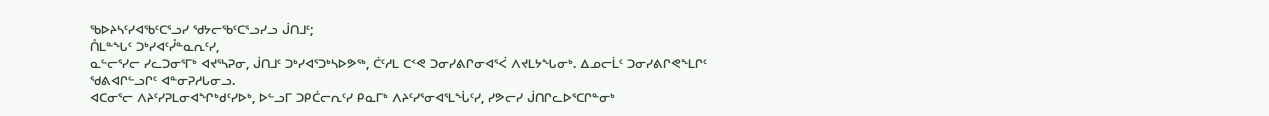ᖃᐅᔨᓴᑦᓯᐊᖃᑦᑕᕐᓗᓯ ᖁᔭᓕᖃᑦᑕᕐᓗᓯᓗ ᒎᑎᒧᑦ;
ᑍᒪᓐᖓᑦ ᑐᒃᓯᐊᑦᓮᓐᓇᕆᑦᓯ,
ᓇᓪᓕᕐᓯᓕ ᓯᓚᑐᓂᕐᒥᒃ ᐊᔪᕐᓴᕈᓂ, ᒎᑎᒧᑦ ᑐᒃᓯᐊᕐᑐᒃᓴᐅᕗᖅ, ᑖᑦᓱᒪ ᑕᑉᕙ ᑐᓂᓯᕕᒋᓂᐊᕐᐹ ᐱᔪᒪᔭᖓᓂᒃ. ᐃᓄᓕᒫᑦ ᑐᓂᓯᕕᒋᕙᖕᒪᒋᑦ ᖁᕕᐊᒋᓪᓗᒋᑦ ᐊᓐᓂᕈᓱᒐᓂᓗ.
ᐊᑕᓂᕐᓕ ᐱᔨᑦᓯᕈᒪᓂᐊᖏᒃᑯᑦᓯᐅᒃ, ᐅᓪᓗᒥ ᑐᑭᑖᓕᕆᑦᓯ ᑭᓇᒥᒃ ᐱᔨᑦᓯᕐᓂᐊᕐᒪᖔᑦᓯ, ᓯᕗᓕᓯ ᒎᑎᒋᓚᐅᕐᑕᒋᓐᓂᒃ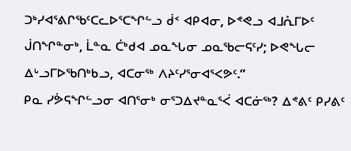ᑐᒃᓯᐊᕐᕕᒋᖃᑦᑕᓚᐅᕐᑕᖏᓪᓗ ᑰᑉ ᐊᑭᐊᓂ, ᐅᕝᕙᓗ ᐊᒧᕅᒥᐅᑦ ᒎᑎᖏᓐᓂᒃ, ᒫᓐᓇ ᑖᒃᑯᐊ ᓄᓇᖓᓂ ᓄᓇᖃᓕᕋᑦᓯ; ᐅᕙᖓᓕ ᐃᒡᓗᒥᐅᖃᑎᒃᑲᓗ, ᐊᑕᓂᖅ ᐱᔨᑦᓯᕐᓂᐊᕐᐸᕗᑦ.”
ᑭᓇ ᓯᕘᕋᖏᓪᓗᓂ ᐊᑎᕐᓂᒃ ᓂᕐᑐᐃᔪᓐᓇᕐᐹ ᐊᑕᓃᖅ? ᐃᕝᕕᑦ ᑭᓯᕕᑦ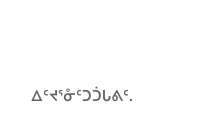ᐃᑦᔪᕐᓁᑦᑐᑑᒐᕕᑦ.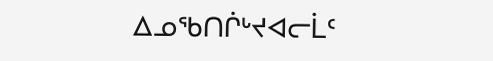ᐃᓄᖃᑎᒌᒡᔪᐊᓕᒫᑦ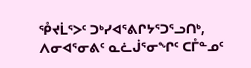ᕾᔪᒫᕐᐳᑦ ᑐᒃᓯᐊᕐᕕᒋᔭᕐᑐᕐᓗᑎᒃ, ᐱᓂᐊᕐᓂᕕᑦ ᓇᓛᒎᕐᓂᖏᑦ ᑕᒤᓐᓄᑦ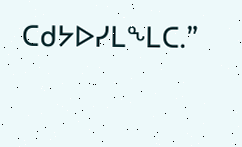ᑕᑯᔭᐅᓯᒪᖕᒪᑕ.”